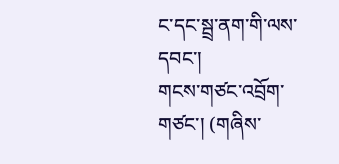ང་དང་སྦྲ་ནག་གི་ལས་དབང་།
གངས་གཙང་འབྲོག་གཙང་། (གཞིས་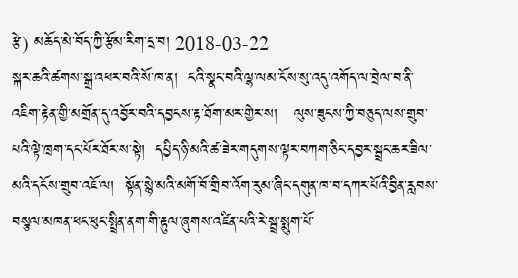རྩེ) མཆོད་མེ་བོད་ཀྱི་རྩོམ་རིག་དྲ་བ། 2018-03-22
སྐར་ཆའི་ཚགས་སྒྲ་འཕར་བའི་སོ་ཁ་ན།  ངའི་སྣང་བའི་ལྷ་ལམ་ངོས་སུ་འདུ་འགོད་ལ་བྲེལ་བ་ནི་འཇིག་རྟེན་གྱི་མགྲོན་དུ་འབྱོར་བའི་དབྱངས་རྟ་ཐོག་མར་གྱེར་ས།   ལུས་ཟུངས་ཀྱི་བཅུད་ལས་གྲུབ་པའི་ལྟེ་ཁྲག་དང་པོར་ཐོར་ས་སྟེ།  དཔྱིད་ཉི་མའི་ཚ་ཟེར་གདུགས་ལྟར་བཀག་ཅིང་དབྱར་སྦྲང་ཆར་ཟིལ་མའི་དངོས་གྲུབ་འཇོ་ལ།  སྟོན་སྙེ་མའི་མགོ་བོ་གྲིབ་འོག་རུམ་ཞིང་དགུན་ཁ་བ་དཀར་པོའི་བྱིན་རླབས་བསྩལ་མཁན་ཕང་ཕུང་སྤྲིན་ནག་གི་རྟུལ་ཞུགས་འཛིན་པའི་རེ་སྦྲ་སྨུག་པོ་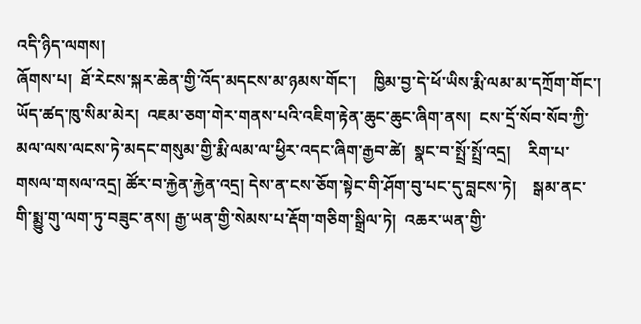འདི་ཉིད་ལགས།
ཞོགས་པ།  ཐོ་རེངས་སྐར་ཆེན་གྱི་འོད་མདངས་མ་ཉམས་གོང་།    ཁྱིམ་བྱ་དེ་ཕོ་ཡིས་རྨི་ལམ་མ་དཀྲོག་གོང་།    ཡོད་ཚད་ཁུ་སིམ་མེར།  འཇམ་ཅག་གེར་གནས་པའི་འཇིག་རྟེན་ཆུང་ཆུང་ཞིག་ནས།  ངས་དྲོ་སོབ་སོབ་ཀྱི་མལ་ལས་ལངས་ཏེ་མདང་གསུམ་གྱི་རྨི་ལམ་ལ་ཕྱིར་འདང་ཞིག་རྒྱབ་ཚེ།  སྣང་བ་སྤྲོ་སྤྲོ་འདྲ།    རིག་པ་གསལ་གསལ་འདྲ། ཚོར་བ་རྐྱེན་རྐྱེན་འདྲ། དེས་ན་ངས་ཅོག་སྟེང་གི་ཤོག་བུ་པང་དུ་བླངས་ཏེ།    སྒམ་ནང་གི་སྨྱུ་གུ་ལག་ཏུ་བཟུང་ནས། རྒྱ་ཡན་གྱི་སེམས་པ་རྡོག་གཅིག་སྒྲིལ་ཏེ།  འཆར་ཡན་གྱི་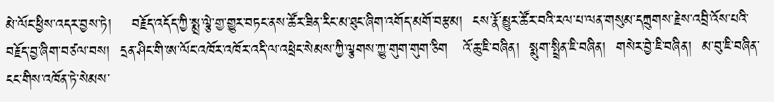མེ་ལོང་ཕྱིས་འདར་བྱས་ཏེ།    བརྗོད་འདོད་ཀྱི་སྨྲ་ལྕེ་གྱ་གྱུར་བཏང་ནས་ཚོར་ཟིན་རིང་མ་ཐུང་ཞིག་འགོད་མགོ་བརྩམ།  ངས་རྣོ་མྱུར་ཚོར་བའི་རལ་པ་ལན་གསུམ་དཀྲུགས་རྗེས་འབྲི་འོས་པའི་བརྗོད་བྱ་ཞིག་བཙལ་བས།  དྲན་ཤིང་གི་ཨ་ལོང་འཁོར་འཁོར་འདི་ལ་འཕྲེང་སེམས་ཀྱི་ལྕགས་ཀྱུ་གུག་གུག་ཅིག   འོ་ཆུ་ཇི་བཞིན།  སྨུག་སྤྲིན་ཇི་བཞིན།  གསེར་བྱེ་ཇི་བཞིན།  མ་བུ་ཇི་བཞིན་ངང་གིས་འཁོན་ཏེ་སེམས་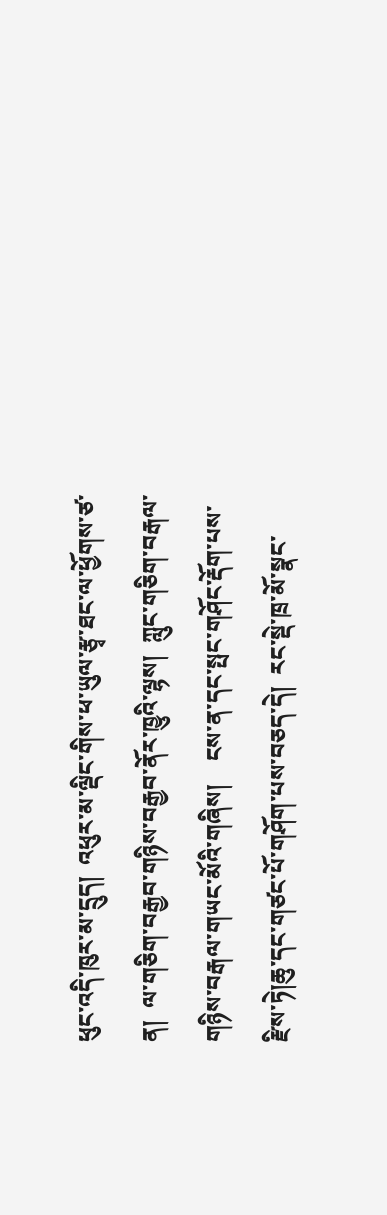ཕུང་འདི་ཁུར་མ་དྲུད།  འཕུར་མ་ལྡིང་གིས་ཕ་ཡུལ་རྩྭ་ཐང་ལ་ཕྱོགས་ཙ་ན།  ལ་གཅིག་བརྒྱབ་གཉིས་བརྒྱབ་ནོར་ཁྱུའི་ལྷས།  ཀླུང་གཅིག་བརྒལ་གཉིས་བརྒལ་གཡང་མོའི་གཞིས།    ངས་ན་དང་སྤང་གཤོང་རྡོག་པས་རྫིས་ཏེ།ཆུ་དང་གཙང་པོ་གཤོག་པས་བཅད་དེ།  རང་སྡེ་ཁྲ་མོ་སྣང་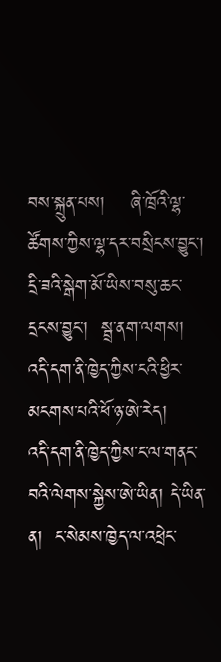བས་སྐྲུན་པས།    ཞི་ཁྲོའི་ལྷ་ཚོགས་ཀྱིས་ལྷ་དར་བསྲིངས་བྱུང་།    དྲི་ཟའི་སྒེག་མོ་ཡིས་བསུ་ཆང་དྲངས་བྱུང་།  སྦྲ་ནག་ལགས།  འདི་དག་ནི་ཁྱེད་ཀྱིས་ངའི་ཕྱིར་མངགས་པའི་ཕོ་ཉ་ཨེ་རེད།    འདི་དག་ནི་ཁྱེད་ཀྱིས་ང་ལ་གནང་བའི་ལེགས་སྐྱེས་ཨེ་ཡིན། དེ་ཡིན་ན།  ང་སེམས་ཁྱེད་ལ་འཕྲེང་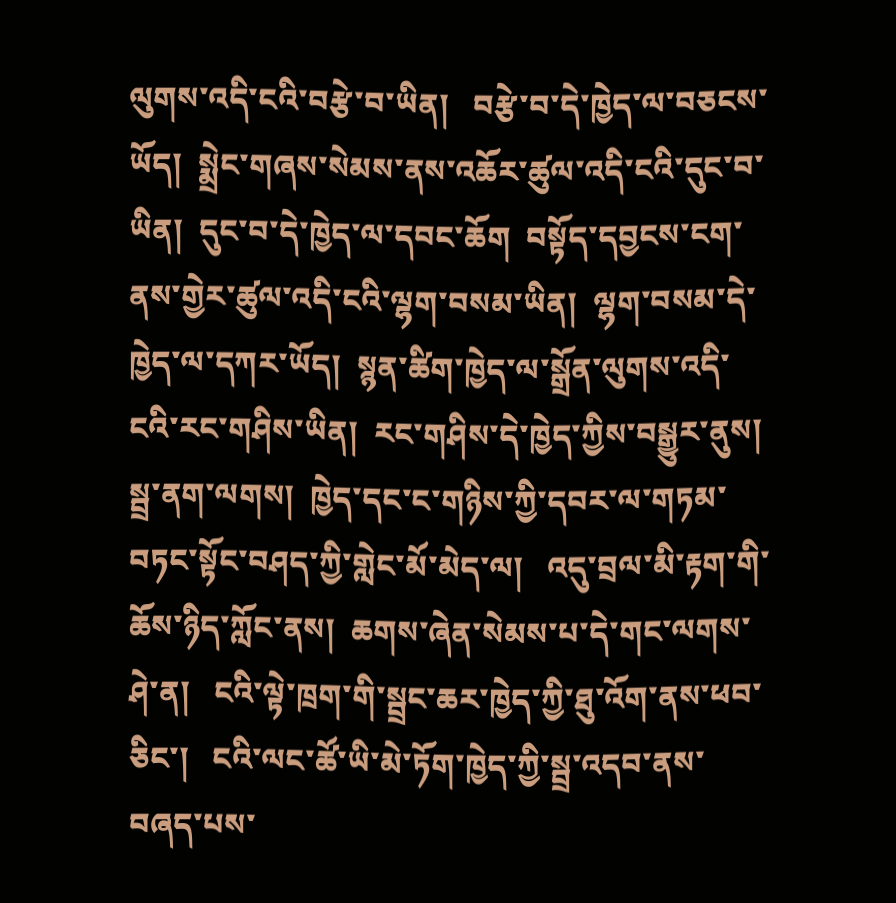ལུགས་འདི་ངའི་བརྩེ་བ་ཡིན།   བརྩེ་བ་དེ་ཁྱེད་ལ་བཅངས་ཡོད།  སྨྲེང་གཞས་སེམས་ནས་འཆོར་ཚུལ་འདི་ངའི་དུང་བ་ཡིན།  དུང་བ་དེ་ཁྱེད་ལ་དབང་ཆོག  བསྟོད་དབྱངས་ངག་ནས་གྱེར་ཚུལ་འདི་ངའི་ལྷག་བསམ་ཡིན།  ལྷག་བསམ་དེ་ཁྱེད་ལ་དཀར་ཡོད།  སྙན་ཚིག་ཁྱེད་ལ་སྒྲོན་ལུགས་འདི་ངའི་རང་གཤིས་ཡིན།  རང་གཤིས་དེ་ཁྱེད་ཀྱིས་བསྒྱུར་ནུས།
སྦྲ་ནག་ལགས།  ཁྱེད་དང་ང་གཉིས་ཀྱི་དབར་ལ་གཏམ་བཏང་སྟོང་བཤད་ཀྱི་གླེང་མོ་མེད་ལ།   འདུ་བྲལ་མི་རྟག་གི་ཆོས་ཉིད་ཀློང་ནས།  ཆགས་ཞེན་སེམས་པ་དེ་གང་ལགས་ཤེ་ན།   ངའི་ལྟེ་ཁྲག་གི་སྦྲང་ཆར་ཁྱེད་ཀྱི་ཐུ་འོག་ནས་ཕབ་ཅིང་།   ངའི་ལང་ཚོ་ཡི་མེ་ཏོག་ཁྱེད་ཀྱི་སྦྲ་འདབ་ནས་བཞད་པས་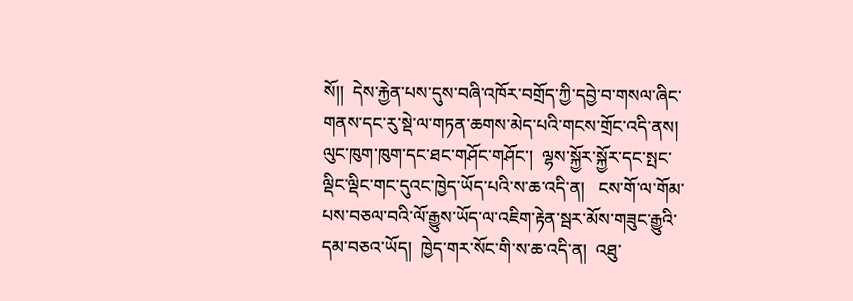སོ།།  དེས་རྐྱེན་པས་དུས་བཞི་འཁོར་བགྲོད་ཀྱི་དབྱེ་བ་གསལ་ཞིང་གནས་དང་རུ་སྡེ་ལ་གཏན་ཆགས་མེད་པའི་གངས་གྲོང་འདི་ནས།  ལུང་ཁུག་ཁུག་དང་ཐང་གཤོང་གཤོང་།  ལྷས་སྐྱོར་སྐྱོར་དང་སྤང་ལྡིང་ལྡིང་གང་དུའང་ཁྱེད་ཡོད་པའི་ས་ཆ་འདི་ན།   ངས་གོ་ལ་གོམ་པས་བཅལ་བའི་ལོ་རྒྱུས་ཡོད་ལ་འཇིག་རྟེན་སྦར་མོས་གཟུང་རྒྱུའི་དམ་བཅའ་ཡོད།  ཁྱེད་གར་སོང་གི་ས་ཆ་འདི་ན།  འཐུ་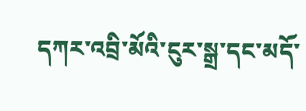དཀར་འབྲི་མོའི་ངུར་སྒྲ་དང་མདོ་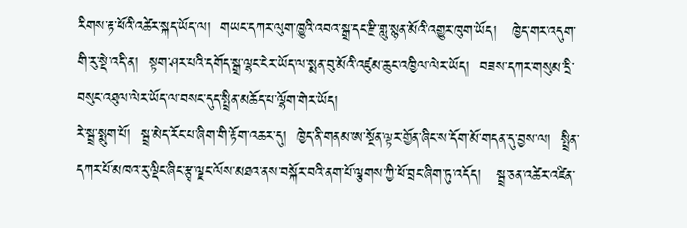རིགས་རྟ་ཕོའི་འཚེར་སྐད་ཡོད་ལ།  གཡང་དཀར་ལུག་ཁྱུའི་འབའ་སྒྲ་དང་རྫི་གླུ་སྙན་མོའི་འགྱུར་ཁུག་ཡོད།   ཁྱེད་གར་འདུག་གི་རུ་སྡེ་འདི་ན།  སྟག་ཤར་པའི་དགོད་སྒྲ་ལྷང་ངེར་ཡོད་ལ་སྨན་བུ་མོའི་འཛུམ་ཆུང་འཁྱིལ་ལེར་ཡོད།  བཟས་དཀར་གསུམ་དྲི་བསུང་འཐུལ་ལེར་ཡོད་ལ་བསང་དུད་སྤྲིན་མཆོད་པ་ལྷོག་གེར་ཡོད།
རེ་སྦྲ་སྨུག་པོ།  སྦྲ་མེད་རོང་པ་ཞིག་གི་རྟོག་འཆར་དུ།  ཁྱེད་ནི་གནམ་ཨ་སྔོན་ལྟར་གྱོན་ཞིང་ས་དོག་མོ་གདན་དུ་བྱས་ལ།  སྤྲིན་དཀར་པོ་མཁའ་རུ་ལྡིང་ཞིང་རྩྭ་ལྗང་ལོས་མཐའ་ནས་བསྐོར་བའི་ནག་པོ་ལྕགས་ཀྱི་ཕོ་བྲང་ཞིག་ཏུ་འདོད།   སྦྲ་ཅན་འཚེར་འཛིན་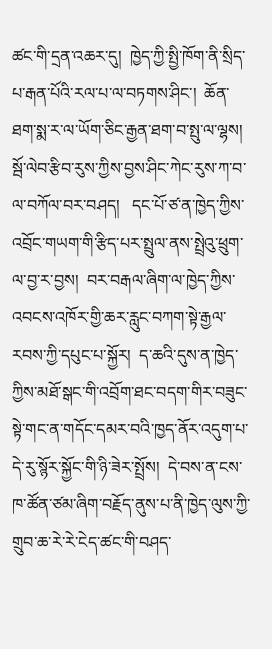ཚང་གི་དྲན་འཆར་དུ།  ཁྱེད་ཀྱི་སྤྱི་ཁོག་ནི་སྲིད་པ་རྒན་པོའི་རལ་པ་ལ་བཏགས་ཤིང་།  ཆོན་ཐག་སྨ་ར་ལ་ཡོག་ཅིང་རྒྱན་ཐག་བ་སྤུ་ལ་ལྷས།  སྦོ་ལེབ་རྩིབ་རུས་ཀྱིས་བྱས་ཤིང་ཀེང་རུས་ཀ་བ་ལ་བཀོལ་བར་བཤད།   དང་པོ་ཙ་ན་ཁྱེད་ཀྱིས་འབྲོང་གཡག་གི་རྩིད་པར་སྤྲུལ་ནས་སྤྲེའུ་ཕྲུག་ལ་བྱ་ར་བྱས།  བར་བརྒལ་ཞིག་ལ་ཁྱེད་ཀྱིས་འབངས་འཁོར་གྱི་ཆར་རླུང་བཀག་སྟེ་རྒྱལ་རབས་ཀྱི་དཔུང་པ་སྐྱོར།  ད་ཆའི་དུས་ན་ཁྱེད་ཀྱིས་མཐོ་སྒང་གི་འབྲོག་ཐང་བདག་གིར་བཟུང་སྟེ་གང་ན་གདོང་དམར་བའི་ཁྱད་ནོར་འདུག་པ་དེ་རུ་སྙོར་སྐྱོང་གི་ཉི་ཟེར་སྤྲོས།  དེ་བས་ན་ངས་ཁ་ཚོན་ཙམ་ཞིག་བརྗོད་ནུས་པ་ནི་ཁྱེད་ལུས་ཀྱི་གྲུབ་ཆ་རེ་རེ་ངེད་ཚང་གི་བཤད་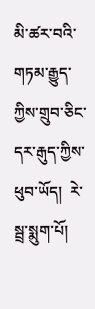མི་ཚར་བའི་གཏམ་རྒྱུད་ཀྱིས་གྲུབ་ཅིང་དར་རྒུད་ཀྱིས་ཕུབ་ཡོད།  རེ་སྦྲ་སྨུག་པོ།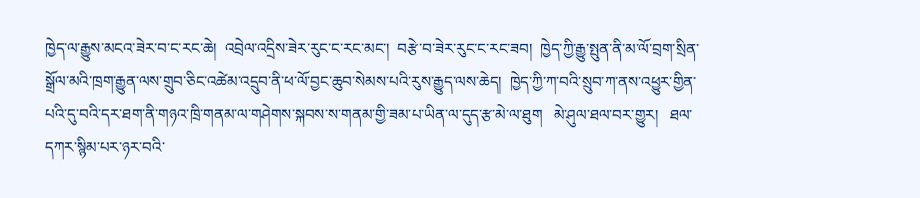ཁྱེད་ལ་རྒྱུས་མངའ་ཟེར་བ་ང་རང་ཆེ།  འབྲེལ་འདྲིས་ཟེར་རུང་ང་རང་མང་།  བརྩེ་བ་ཟེར་རུང་ང་རང་ཟབ།  ཁྱེད་ཀྱི་རྒྱུ་སྤུན་ནི་མ་ལོ་བྲག་སྲིན་སྒྲོལ་མའི་ཁྲག་རྒྱུན་ལས་གྲུབ་ཅིང་འཚེམ་འདྲུབ་ནི་ཕ་ལོ་བྱང་ཆུབ་སེམས་པའི་རུས་རྒྱུད་ལས་ཆེད།  ཁྱེད་ཀྱི་ཀ་བའི་སྲུབ་ཀ་ནས་འཕྱུར་གྱིན་པའི་དུ་བའི་དར་ཐག་ནི་གཉའ་ཁྲི་གནམ་ལ་གཤེགས་སྐབས་ས་གནམ་གྱི་ཟམ་པ་ཡིན་ལ་དུད་རྩ་མེ་ལ་ཐུག   མེ་ཤུལ་ཐལ་བར་གྱུར།   ཐལ་དཀར་སྙིམ་པར་ཉར་བའི་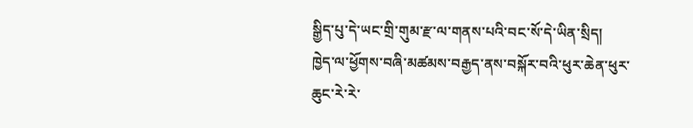སྒྱིད་པུ་དེ་ཡང་གྲི་གུམ་རྫ་ལ་གནས་པའི་བང་སོ་དེ་ཡིན་སྲིད།  ཁྱེད་ལ་ཕྱོགས་བཞི་མཚམས་བརྒྱད་ནས་བསྐོར་བའི་ཕུར་ཆེན་ཕུར་ཆུང་རེ་རེ་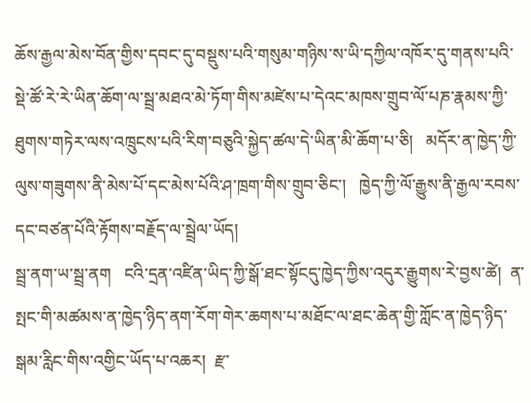ཆོས་རྒྱལ་མེས་བོན་གྱིས་དབང་དུ་བསྡུས་པའི་གསུམ་གཉིས་ས་ཡི་དཀྱིལ་འཁོར་དུ་གནས་པའི་སྡེ་ཚོ་རེ་རེ་ཡིན་ཆོག་ལ་སྦྲ་མཐའ་མེ་ཏོག་གིས་མཛེས་པ་དེའང་མཁས་གྲུབ་ལོ་པཎ་རྣམས་ཀྱི་ཐུགས་གཏེར་ལས་འཁྲུངས་པའི་རིག་བཅུའི་སྐྱེད་ཚལ་དེ་ཡིན་མི་ཆོག་པ་ཅི།   མདོར་ན་ཁྱེད་ཀྱི་ལུས་གཟུགས་ནི་མེས་པོ་དང་མེས་པོའི་ཤ་ཁྲག་གིས་གྲུབ་ཅིང་།   ཁྱེད་ཀྱི་ལོ་རྒྱུས་ནི་རྒྱལ་རབས་དང་བཙན་པོའི་རྟོགས་བརྗོད་ལ་སྦྲེལ་ཡོད།
སྦྲ་ནག་ཡ་སྦྲ་ནག   ངའི་དྲན་འཛིན་ཡིད་ཀྱི་སྒོ་ཐང་སྟོངདུ་ཁྱེད་ཀྱིས་འདུར་རྒྱུགས་རེ་བྱས་ཚེ།  ན་སྤང་གི་མཚམས་ན་ཁྱེད་ཉིད་ནག་རོག་གེར་ཆགས་པ་མཐོང་ལ་ཐང་ཆེན་གྱི་ཀློང་ན་ཁྱེད་ཉིད་སྒམ་རླིང་གིས་འགྱིང་ཡོད་པ་འཆར།  རྫ་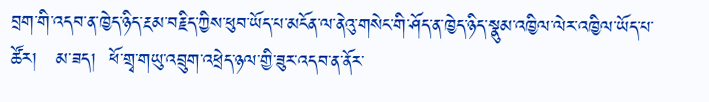བྲག་གི་འདབ་ན་ཁྱེད་ཉིད་རྔམ་བརྗིད་ཀྱིས་ཕུབ་ཡོད་པ་མངོན་ལ་ནེའུ་གསེང་གི་ཤོད་ན་ཁྱེད་ཉིད་སྣུམ་འཁྱིལ་ལེར་འཁྱིལ་ཡོད་པ་ཚོར།   མ་ཟད།  ཕོ་གྲྭ་གཡུ་འབྲུག་འཕྲེད་ཉལ་གྱི་ཟུར་འདབ་ན་ནོར་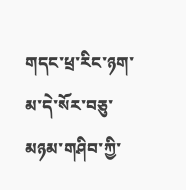གདང་ཕྲ་རིང་ཉག་མ་དེ་སོར་བཅུ་མཉམ་གཤིབ་ཀྱི་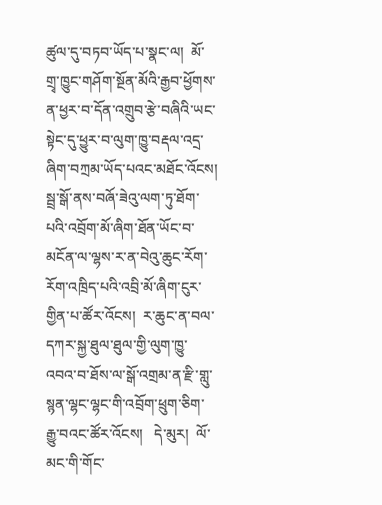ཚུལ་དུ་བཏབ་ཡོད་པ་སྣང་ལ།  མོ་གྲྭ་ཁྱུང་གཤོག་སྔོན་མོའི་རྒྱབ་ཕྱོགས་ན་ཕྱར་བ་དོན་འགྲུབ་རྩེ་བཞིའི་ཡང་སྟེང་དུ་ཕྱུར་བ་ལུག་ཁྱུ་བརྡལ་འདྲ་ཞིག་བཀྲམ་ཡོད་པའང་མཐོང་འོངས།   སྦྲ་སྒོ་ནས་བཞོ་ཟེའུ་ལག་ཏུ་ཐོག་པའི་འབྲོག་མོ་ཞིག་ཐོན་ཡོང་བ་མངོན་ལ་ལྷས་ར་ན་བེའུ་ཆུང་རོག་རོག་འཁྲིད་པའི་འབྲི་མོ་ཞིག་ངུར་གྱིན་པ་ཚོར་འོངས།  ར་ཆུང་ན་བལ་དཀར་སྐྱ་ཐུལ་ཐུལ་གྱི་ལུག་ཁྱུ་འབའ་བ་ཐོས་ལ་སྒོ་འགྲམ་ན་རྫི་གླུ་སྙན་ལྷང་ལྷང་གི་འབྲོག་ཕྲུག་ཅིག་རྒྱུ་བའང་ཚོར་འོངས།   དེ་མུར།  ལོ་མང་གི་གོང་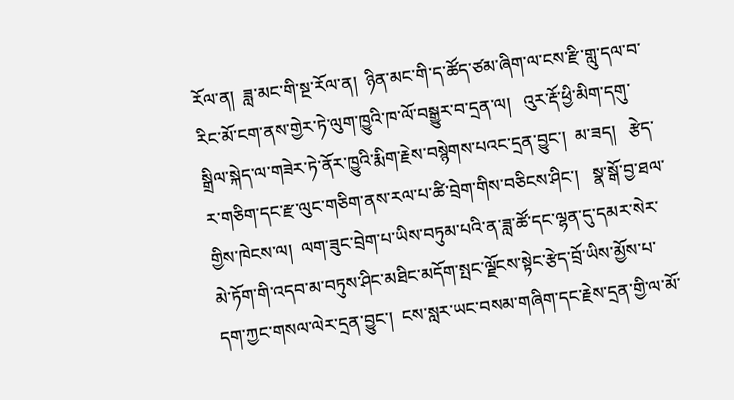རོལ་ན།  ཟླ་མང་གི་སྔ་རོལ་ན།  ཉིན་མང་གི་ད་ཚོད་ཙམ་ཞིག་ལ་ངས་རྫི་གླུ་དལ་བ་རིང་མོ་ངག་ནས་གྱེར་ཏེ་ལུག་ཁྱུའི་ཁ་ལོ་བསྒྱུར་བ་དྲན་ལ།   འུར་རྡོ་ཕྱི་མིག་དགུ་སྒྲིལ་སྐེད་ལ་གཟེར་ཏེ་ནོར་ཁྱུའི་རྨིག་རྗེས་བསྙེགས་པའང་དྲན་བྱུང་།  མ་ཟད།   རྩེད་ར་གཅིག་དང་རྫ་ལུང་གཅིག་ནས་རལ་པ་ཚི་བྲེག་གིས་བཅིངས་ཤིང་།   སྣ་སྒོ་བྱ་ཐལ་གྱིས་ཁེངས་ལ།  ལག་ཟུང་བྲེག་པ་ཡིས་བཏུམ་པའི་ན་ཟླ་ཚོ་དང་ལྷན་དུ་དམར་སེར་མེ་ཏོག་གི་འདབ་མ་བཏུས་ཤིང་མཐིང་མདོག་སྤང་ལྗོངས་སྟེང་རྩེད་བྲོ་ཡིས་མྱོས་པ་དག་ཀྱང་གསལ་ལེར་དྲན་བྱུང་།  ངས་སླར་ཡང་བསམ་གཞིག་དང་རྗེས་དྲན་གྱི་ལ་མོ་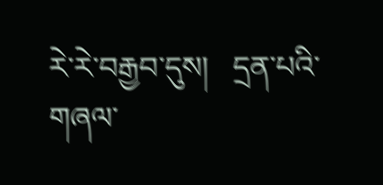རེ་རེ་བརྒྱབ་དུས།   དྲན་པའི་གཞལ་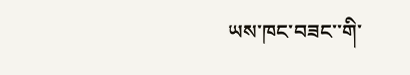ཡས་ཁང་བཟང་་གི་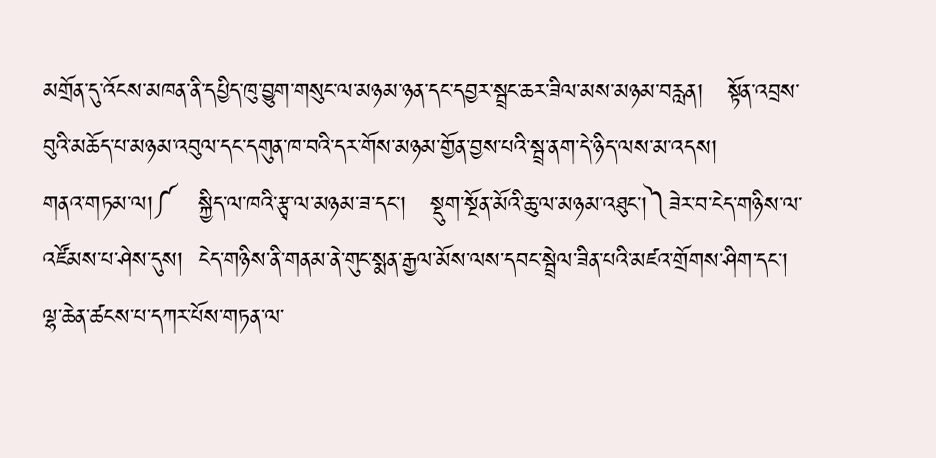མགྲོན་དུ་འོངས་མཁན་ནི་དཔྱིད་ཁུ་བྱུག་གསུང་ལ་མཉམ་ཉན་དང་དབྱར་སྦྲང་ཆར་ཟིལ་མས་མཉམ་བརླན།   སྟོན་འབྲས་བུའི་མཆོད་པ་མཉམ་འབུལ་དང་དགུན་ཁ་བའི་དར་གོས་མཉམ་གྱོན་བྱས་པའི་སྦྲ་ནག་དེ་ཉིད་ལས་མ་འདས།
གནའ་གཏམ་ལ།༼   སྐྱིད་ལ་ཁའི་རྩྭ་ལ་མཉམ་ཟ་དང་།   སྡུག་སྔོན་མོའི་ཆུ་ལ་མཉམ་འཐུང་།༽ཟེར་བ་ངེད་གཉིས་ལ་འཛོམས་པ་ཤེས་དུས།  ངེད་གཉིས་ནི་གནམ་ནེ་གུང་སྨན་རྒྱལ་མོས་ལས་དབང་སྦྲེལ་ཟིན་པའི་མཛའ་གྲོགས་ཤིག་དང་།  ལྷ་ཆེན་ཚངས་པ་དཀར་པོས་གཏན་ལ་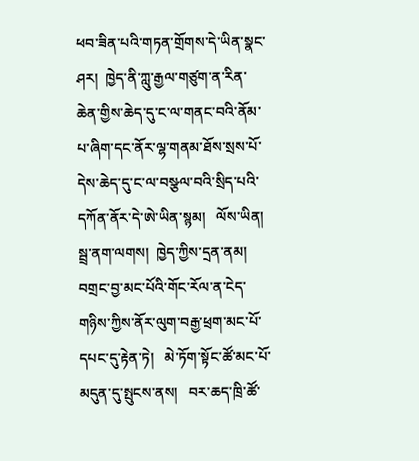ཕབ་ཟིན་པའི་གཏན་གྲོགས་དེ་ཡིན་སྣང་ཤར།  ཁྱེད་ནི་ཀླུ་རྒྱལ་གཙུག་ན་རིན་ཆེན་གྱིས་ཆེད་དུ་ང་ལ་གནང་བའི་ནོམ་པ་ཞིག་དང་ནོར་ལྷ་གནམ་ཐོས་སྲས་པོ་དེས་ཆེད་དུ་ང་ལ་བསྩལ་བའི་སྲིད་པའི་དཀོན་ནོར་དེ་ཨེ་ཡིན་སྙམ།   ལོས་ཡིན།   སྦྲ་ནག་ལགས།  ཁྱེད་ཀྱིས་དྲན་ནམ།  བགྲང་བྱ་མང་པོའི་གོང་རོལ་ན་ངེད་གཉིས་ཀྱིས་ནོར་ལུག་བརྒྱ་ཕྲག་མང་པོ་དཔང་དུ་རྟེན་ཏེ།   མེ་ཏོག་སྟོང་ཚོ་མང་པོ་མདུན་དུ་སྤུངས་ནས།   བར་ཆད་ཁྲི་ཚོ་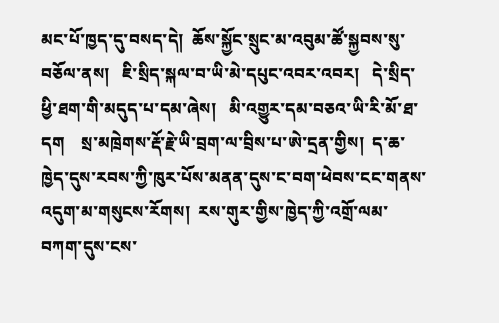མང་པོ་ཁྱད་དུ་བསད་དེ།  ཆོས་སྐྱོང་སྲུང་མ་འབུམ་ཚོ་སྐྱབས་སུ་བཅོལ་ནས།   ཇི་སྲིད་སྐལ་བ་ཡི་མེ་དཔུང་འབར་འབར།   དེ་སྲིད་ཕྱི་ཐག་གི་མདུད་པ་དམ་ཞེས།   མི་འགྱུར་དམ་བཅའ་ཡི་རི་མོ་ཐ་དག    སྲ་མཁྲེགས་རྡོ་རྗེ་ཡི་བྲག་ལ་བྲིས་པ་ཨེ་དྲན་གྱིས།  ད་ཆ་ཁྱེད་དུས་རབས་ཀྱི་ཁུར་པོས་མནན་དུས་ང་བག་ཕེབས་ངང་གནས་འདུག་མ་གསུངས་རོགས།  རས་གུར་གྱིས་ཁྱེད་ཀྱི་འགྲོ་ལམ་བཀག་དུས་ངས་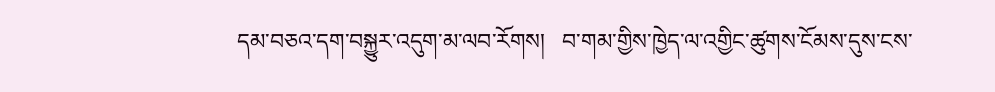དམ་བཅའ་དག་བསྐྱུར་འདུག་མ་ལབ་རོགས།   བ་གམ་གྱིས་ཁྱེད་ལ་འགྱིང་ཚུགས་ངོམས་དུས་ངས་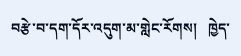བརྩེ་བ་དག་དོར་འདུག་མ་གླེང་རོགས།   ཁྱེད་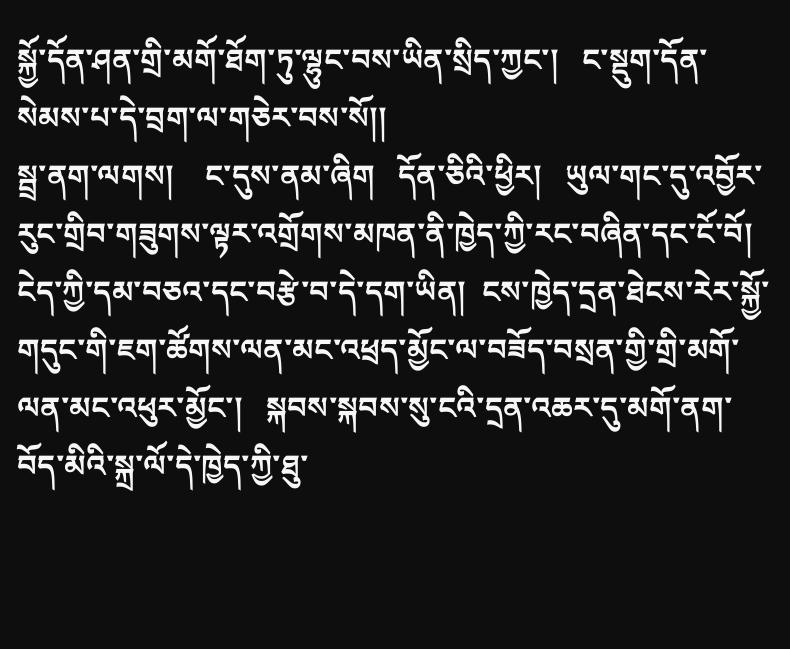སྐྱོ་དོན་ཤན་གྲི་མགོ་ཐོག་ཏུ་ལྷུང་བས་ཡིན་སྲིད་ཀྱང་།   ང་སྡུག་དོན་སེམས་པ་དེ་བྲག་ལ་གཅེར་བས་སོ།།
སྦྲ་ནག་ལགས།    ང་དུས་ནམ་ཞིག   དོན་ཅིའི་ཕྱིར།   ཡུལ་གང་དུ་འབྱོར་རུང་གྲིབ་གཟུགས་ལྟར་འགྲོགས་མཁན་ནི་ཁྱེད་ཀྱི་རང་བཞིན་དང་ངོ་བོ།   ངེད་ཀྱི་དམ་བཅའ་དང་བརྩེ་བ་དེ་དག་ཡིན།  ངས་ཁྱེད་དྲན་ཐེངས་རེར་སྐྱོ་གདུང་གི་ཇག་ཚོགས་ལན་མང་འཕྲད་མྱོང་ལ་བཟོད་བསྲན་གྱི་གྲི་མགོ་ལན་མང་འཕུར་མྱོང་།   སྐབས་སྐབས་སུ་ངའི་དྲན་འཆར་དུ་མགོ་ནག་བོད་མིའི་སྐྲ་ལོ་དེ་ཁྱེད་ཀྱི་ཐུ་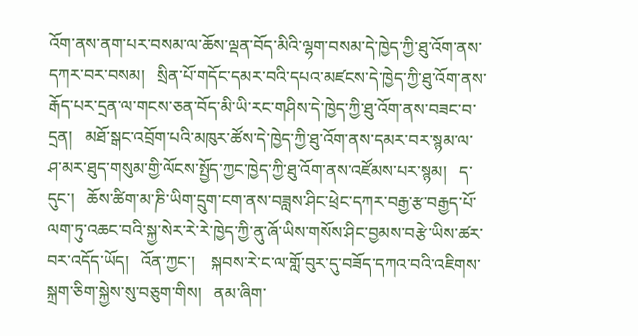འོག་ནས་ནག་པར་བསམ་ལ་ཆོས་ལྡན་བོད་མིའི་ལྷག་བསམ་དེ་ཁྱེད་ཀྱི་ཐུ་འོག་ནས་དཀར་བར་བསམ།   སྲིན་པོ་གདོང་དམར་བའི་དཔའ་མཛངས་དེ་ཁྱེད་ཀྱི་ཐུ་འོག་ནས་རྒོད་པར་དྲན་ལ་གངས་ཅན་བོད་མི་ཡི་རང་གཤིས་དེ་ཁྱེད་ཀྱི་ཐུ་འོག་ནས་བཟང་བ་དྲན།   མཐོ་སྒང་འབྲོག་པའི་མཁུར་ཚོས་དེ་ཁྱེད་ཀྱི་ཐུ་འོག་ནས་དམར་བར་སྙམ་ལ་ཤ་མར་ཐུད་གསུམ་གྱི་ལོངས་སྤྱོད་ཀྱང་ཁྱེད་ཀྱི་ཐུ་འོག་ནས་འཛོམས་པར་སྙམ།   ད་དུང་།   ཆོས་ཚིག་མ་ཎི་ཡིག་དྲུག་ངག་ནས་བཟླས་ཤིང་ཕྲེང་དཀར་བརྒྱ་རྩ་བརྒྱད་པོ་ལག་ཏུ་འཆང་བའི་སྐྱ་སེར་རེ་རེ་ཁྱེད་ཀྱི་ནུ་ཞོ་ཡིས་གསོས་ཤིང་བྱམས་བརྩེ་ཡིས་ཚར་བར་འདོད་ཡོད།   འོན་ཀྱང་།    སྐབས་རེ་ང་ལ་གློ་བུར་དུ་བཟོད་དཀའ་བའི་འཇིགས་སྐྲག་ཅིག་སྐྱེས་སུ་བཅུག་གིས།   ནམ་ཞིག་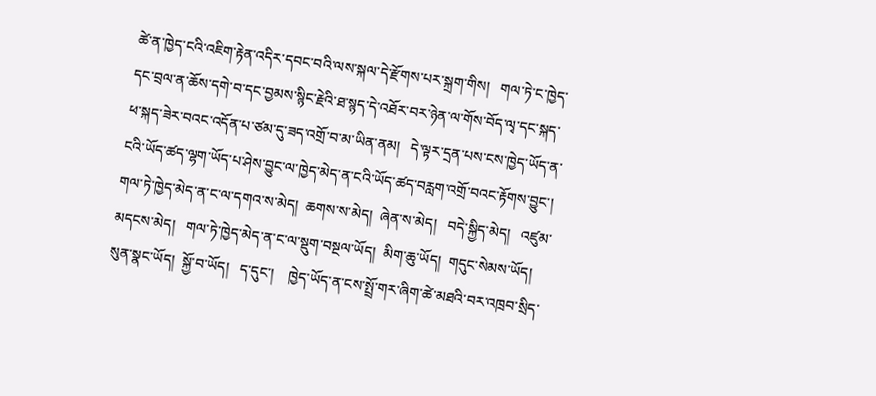ཚེ་ན་ཁྱེད་ངའི་འཇིག་རྟེན་འདིར་དབང་བའི་ལས་སྐལ་དེ་རྫོགས་པར་སྐྲག་གིས།   གལ་ཏེ་ང་ཁྱེད་དང་བྲལ་ན་ཆོས་དགེ་བ་དང་བྱམས་སྙིང་རྗེའི་ཐ་སྙད་དེ་འཐོར་བར་ཉེན་ལ་གོས་བོད་ལྭ་དང་སྐད་ཕ་སྐད་ཟེར་བའང་འདོན་པ་ཙམ་དུ་ཟད་འགྲོ་བ་མ་ཡིན་ནམ།   དེ་ལྟར་དྲན་པས་ངས་ཁྱེད་ཡོད་ན་ངའི་ཡོད་ཚད་ལྷག་ཡོད་པ་ཤེས་བྱུང་ལ་ཁྱེད་མེད་ན་ངའི་ཡོད་ཚད་བརླག་འགྲོ་བའང་རྟོགས་བྱུང་།   གལ་ཏེ་ཁྱེད་མེད་ན་ང་ལ་དགའ་ས་མེད།  ཆགས་ས་མེད།  ཞེན་ས་མེད།   བདེ་སྐྱིད་མེད།   འཛུམ་མདངས་མེད།   གལ་ཏེ་ཁྱེད་མེད་ན་ང་ལ་སྡུག་བསྔལ་ཡོད།  མིག་ཆུ་ཡོད།  གདུང་སེམས་ཡོད།  སུན་སྣང་ཡོད།  སྐྱོ་བ་ཡོད།   ད་དུང་།    ཁྱེད་ཡོད་ན་ངས་སྤྲོ་གར་ཞིག་ཚེ་མཐའི་བར་འཁྲབ་སྲིད་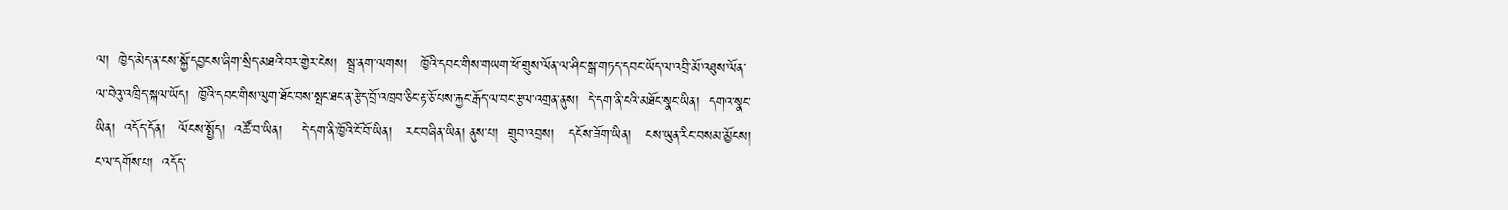ལ།  ཁྱེད་མེད་ན་ངས་སྐྱོ་དབྱངས་ཞིག་སྲིད་མཐའི་བར་གྱེར་ངེས།  སྦྲ་ནག་ལགས།   ཁྱོའི་དབང་གིས་གཡག་ཕོ་གྲུས་ལོན་ལ་ཤིང་སྒ་གཏད་དབང་ཡོད་ལ་འབྲི་མོ་འཐུས་ལོན་ལ་བེའུ་འཁྲིད་སྐལ་ཡོད།  ཁྱོའི་དབང་གིས་ལུག་ཐོང་བས་སྤང་ཐང་ན་རྩེད་བྲོ་འཁྲབ་ཅིང་རྟ་ཅོ་པས་རྐྱང་རྒོད་ལ་བང་རྩལ་འགྲན་ནུས།  དེ་དག་ནི་ངའི་མཐོང་སྣང་ཡིན།  དགའ་སྣང་ཡིན།  འདོད་དོན།   ལོངས་སྤྱོད།  འཚོ་བ་ཡིན།    དེ་དག་ནི་ཁྱོའི་ངོ་བོ་ཡིན།   རང་བཞིན་ཡིན། ནུས་པ།  གྲུབ་འབྲས།   དངོས་ཟོག་ཡིན།   ངས་ཡུན་རིང་བསམ་མྱོངས།  ང་ལ་དགོས་པ།  འདོད་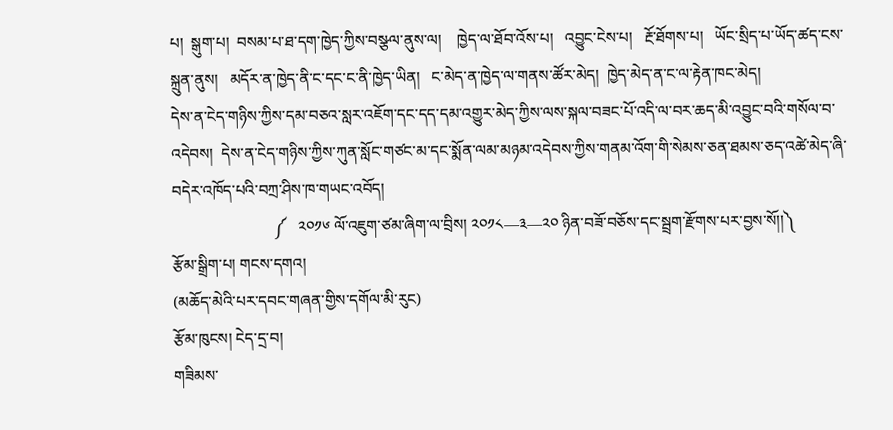པ།  སྒུག་པ།  བསམ་པ་ཐ་དག་ཁྱེད་ཀྱིས་བསྩལ་ནུས་ལ།    ཁྱེད་ལ་ཐོབ་འོས་པ།   འབྱུང་ངེས་པ།   རྔོ་ཐོགས་པ།   ཡོང་སྲིད་པ་ཡོད་ཚད་ངས་སྐྲུན་ནུས།   མདོར་ན་ཁྱེད་ནི་ང་དང་ང་ནི་ཁྱེད་ཡིན།   ང་མེད་ན་ཁྱེད་ལ་གནས་ཚོར་མེད།  ཁྱེད་མེད་ན་ང་ལ་རྟེན་ཁང་མེད།
དེས་ན་ངེད་གཉིས་ཀྱིས་དམ་བཅའ་སླར་འཇོག་དང་དད་དམ་འགྱུར་མེད་ཀྱིས་ལས་སྐལ་བཟང་པོ་འདི་ལ་བར་ཆད་མི་འབྱུང་བའི་གསོལ་བ་འདེབས།  དེས་ན་ངེད་གཉིས་ཀྱིས་ཀུན་སློང་གཙང་མ་དང་སྨོན་ལམ་མཉམ་འདེབས་ཀྱིས་གནམ་འོག་གི་སེམས་ཅན་ཐམས་ཅད་འཚེ་མེད་ཞི་བདེར་འཁོད་པའི་བཀྲ་ཤིས་ཁ་གཡང་འབོད།
                          ༼   ༢༠༡༦ ལོ་འཇུག་ཙམ་ཞིག་ལ་བྲིས། ༢༠༡༨—༣—༢༠ ཉིན་བཟོ་བཅོས་དང་སྦྲག་རྫོགས་པར་བྱས་སོ།།༽
རྩོམ་སྒྲིག་པ། གངས་དགའ།
(མཆོད་མེའི་པར་དབང་གཞན་གྱིས་དགོལ་མི་རུང)
རྩོམ་ཁུངས། ངེད་དྲ་བ།
གཟིམས་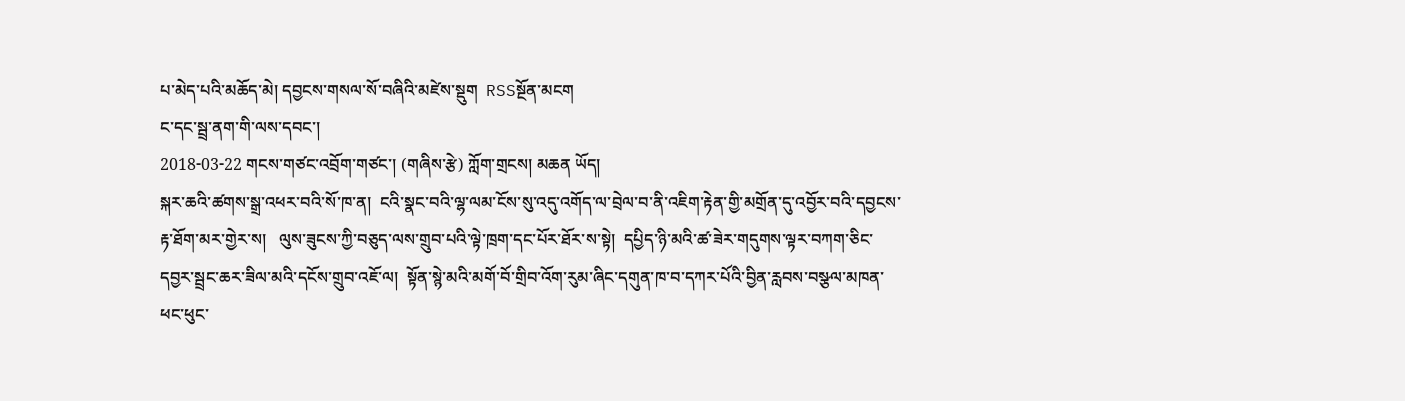པ་མེད་པའི་མཆོད་མེ། དབྱངས་གསལ་སོ་བཞིའི་མཛེས་སྡུག  RSSསྔོན་མངག
ང་དང་སྦྲ་ནག་གི་ལས་དབང་།
2018-03-22 གངས་གཙང་འབྲོག་གཙང་། (གཞིས་རྩེ) ཀློག་གྲངས། མཆན ཡོད།
སྐར་ཆའི་ཚགས་སྒྲ་འཕར་བའི་སོ་ཁ་ན།  ངའི་སྣང་བའི་ལྷ་ལམ་ངོས་སུ་འདུ་འགོད་ལ་བྲེལ་བ་ནི་འཇིག་རྟེན་གྱི་མགྲོན་དུ་འབྱོར་བའི་དབྱངས་རྟ་ཐོག་མར་གྱེར་ས།   ལུས་ཟུངས་ཀྱི་བཅུད་ལས་གྲུབ་པའི་ལྟེ་ཁྲག་དང་པོར་ཐོར་ས་སྟེ།  དཔྱིད་ཉི་མའི་ཚ་ཟེར་གདུགས་ལྟར་བཀག་ཅིང་དབྱར་སྦྲང་ཆར་ཟིལ་མའི་དངོས་གྲུབ་འཇོ་ལ།  སྟོན་སྙེ་མའི་མགོ་བོ་གྲིབ་འོག་རུམ་ཞིང་དགུན་ཁ་བ་དཀར་པོའི་བྱིན་རླབས་བསྩལ་མཁན་ཕང་ཕུང་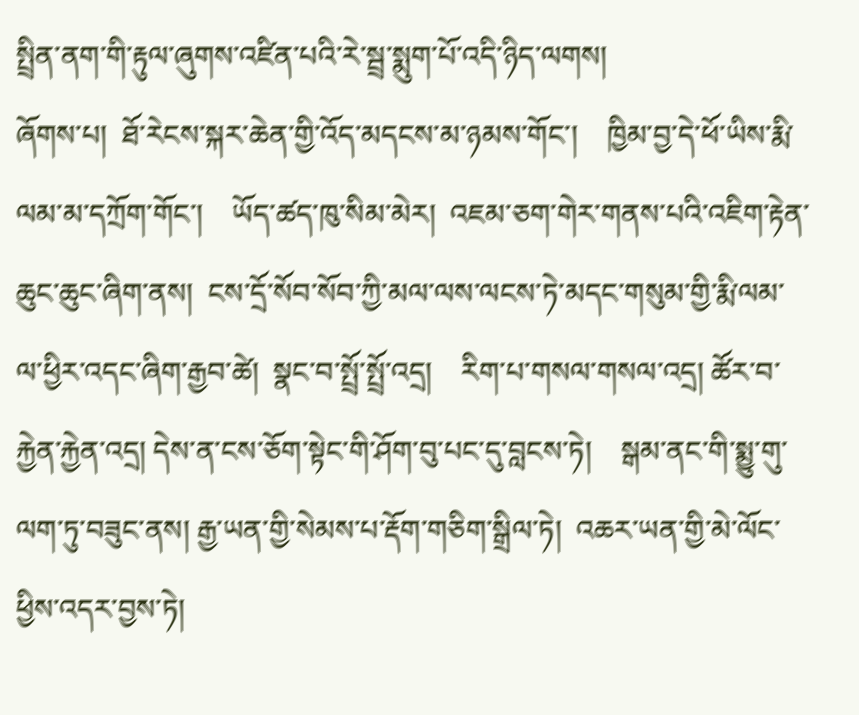སྤྲིན་ནག་གི་རྟུལ་ཞུགས་འཛིན་པའི་རེ་སྦྲ་སྨུག་པོ་འདི་ཉིད་ལགས།
ཞོགས་པ།  ཐོ་རེངས་སྐར་ཆེན་གྱི་འོད་མདངས་མ་ཉམས་གོང་།    ཁྱིམ་བྱ་དེ་ཕོ་ཡིས་རྨི་ལམ་མ་དཀྲོག་གོང་།    ཡོད་ཚད་ཁུ་སིམ་མེར།  འཇམ་ཅག་གེར་གནས་པའི་འཇིག་རྟེན་ཆུང་ཆུང་ཞིག་ནས།  ངས་དྲོ་སོབ་སོབ་ཀྱི་མལ་ལས་ལངས་ཏེ་མདང་གསུམ་གྱི་རྨི་ལམ་ལ་ཕྱིར་འདང་ཞིག་རྒྱབ་ཚེ།  སྣང་བ་སྤྲོ་སྤྲོ་འདྲ།    རིག་པ་གསལ་གསལ་འདྲ། ཚོར་བ་རྐྱེན་རྐྱེན་འདྲ། དེས་ན་ངས་ཅོག་སྟེང་གི་ཤོག་བུ་པང་དུ་བླངས་ཏེ།    སྒམ་ནང་གི་སྨྱུ་གུ་ལག་ཏུ་བཟུང་ནས། རྒྱ་ཡན་གྱི་སེམས་པ་རྡོག་གཅིག་སྒྲིལ་ཏེ།  འཆར་ཡན་གྱི་མེ་ལོང་ཕྱིས་འདར་བྱས་ཏེ།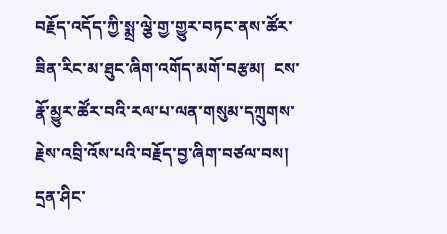བརྗོད་འདོད་ཀྱི་སྨྲ་ལྕེ་གྱ་གྱུར་བཏང་ནས་ཚོར་ཟིན་རིང་མ་ཐུང་ཞིག་འགོད་མགོ་བརྩམ།  ངས་རྣོ་མྱུར་ཚོར་བའི་རལ་པ་ལན་གསུམ་དཀྲུགས་རྗེས་འབྲི་འོས་པའི་བརྗོད་བྱ་ཞིག་བཙལ་བས།  དྲན་ཤིང་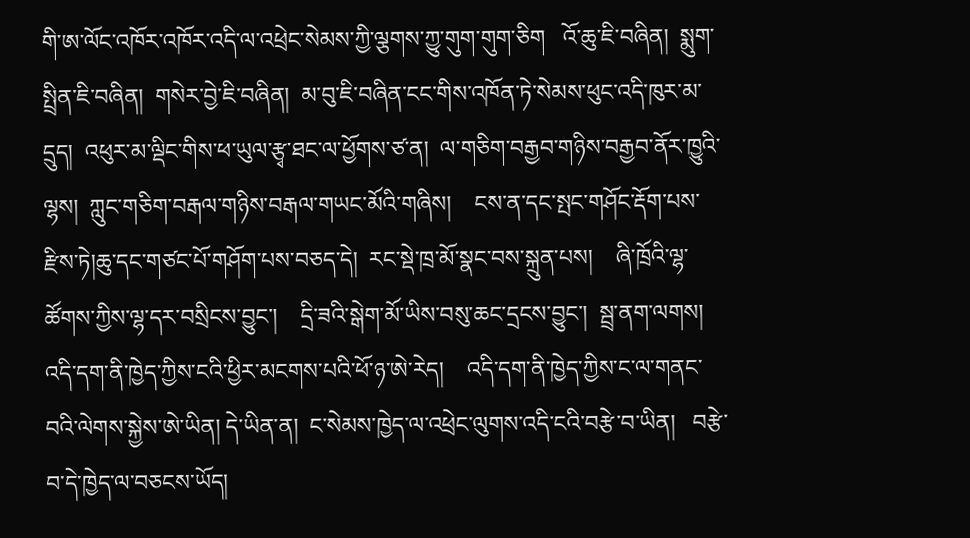གི་ཨ་ལོང་འཁོར་འཁོར་འདི་ལ་འཕྲེང་སེམས་ཀྱི་ལྕགས་ཀྱུ་གུག་གུག་ཅིག   འོ་ཆུ་ཇི་བཞིན།  སྨུག་སྤྲིན་ཇི་བཞིན།  གསེར་བྱེ་ཇི་བཞིན།  མ་བུ་ཇི་བཞིན་ངང་གིས་འཁོན་ཏེ་སེམས་ཕུང་འདི་ཁུར་མ་དྲུད།  འཕུར་མ་ལྡིང་གིས་ཕ་ཡུལ་རྩྭ་ཐང་ལ་ཕྱོགས་ཙ་ན།  ལ་གཅིག་བརྒྱབ་གཉིས་བརྒྱབ་ནོར་ཁྱུའི་ལྷས།  ཀླུང་གཅིག་བརྒལ་གཉིས་བརྒལ་གཡང་མོའི་གཞིས།    ངས་ན་དང་སྤང་གཤོང་རྡོག་པས་རྫིས་ཏེ།ཆུ་དང་གཙང་པོ་གཤོག་པས་བཅད་དེ།  རང་སྡེ་ཁྲ་མོ་སྣང་བས་སྐྲུན་པས།    ཞི་ཁྲོའི་ལྷ་ཚོགས་ཀྱིས་ལྷ་དར་བསྲིངས་བྱུང་།    དྲི་ཟའི་སྒེག་མོ་ཡིས་བསུ་ཆང་དྲངས་བྱུང་།  སྦྲ་ནག་ལགས།  འདི་དག་ནི་ཁྱེད་ཀྱིས་ངའི་ཕྱིར་མངགས་པའི་ཕོ་ཉ་ཨེ་རེད།    འདི་དག་ནི་ཁྱེད་ཀྱིས་ང་ལ་གནང་བའི་ལེགས་སྐྱེས་ཨེ་ཡིན། དེ་ཡིན་ན།  ང་སེམས་ཁྱེད་ལ་འཕྲེང་ལུགས་འདི་ངའི་བརྩེ་བ་ཡིན།   བརྩེ་བ་དེ་ཁྱེད་ལ་བཅངས་ཡོད།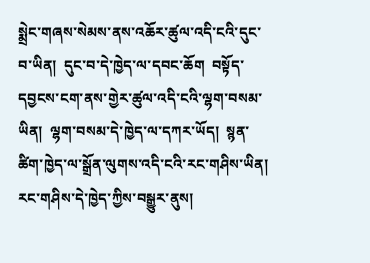སྨྲེང་གཞས་སེམས་ནས་འཆོར་ཚུལ་འདི་ངའི་དུང་བ་ཡིན།  དུང་བ་དེ་ཁྱེད་ལ་དབང་ཆོག  བསྟོད་དབྱངས་ངག་ནས་གྱེར་ཚུལ་འདི་ངའི་ལྷག་བསམ་ཡིན།  ལྷག་བསམ་དེ་ཁྱེད་ལ་དཀར་ཡོད།  སྙན་ཚིག་ཁྱེད་ལ་སྒྲོན་ལུགས་འདི་ངའི་རང་གཤིས་ཡིན།  རང་གཤིས་དེ་ཁྱེད་ཀྱིས་བསྒྱུར་ནུས།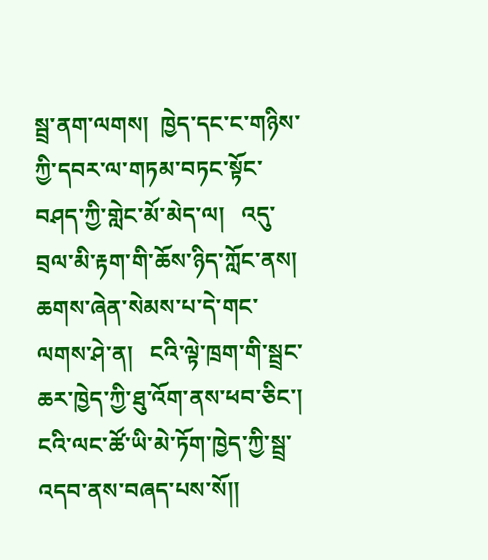སྦྲ་ནག་ལགས།  ཁྱེད་དང་ང་གཉིས་ཀྱི་དབར་ལ་གཏམ་བཏང་སྟོང་བཤད་ཀྱི་གླེང་མོ་མེད་ལ།   འདུ་བྲལ་མི་རྟག་གི་ཆོས་ཉིད་ཀློང་ནས།  ཆགས་ཞེན་སེམས་པ་དེ་གང་ལགས་ཤེ་ན།   ངའི་ལྟེ་ཁྲག་གི་སྦྲང་ཆར་ཁྱེད་ཀྱི་ཐུ་འོག་ནས་ཕབ་ཅིང་།   ངའི་ལང་ཚོ་ཡི་མེ་ཏོག་ཁྱེད་ཀྱི་སྦྲ་འདབ་ནས་བཞད་པས་སོ།།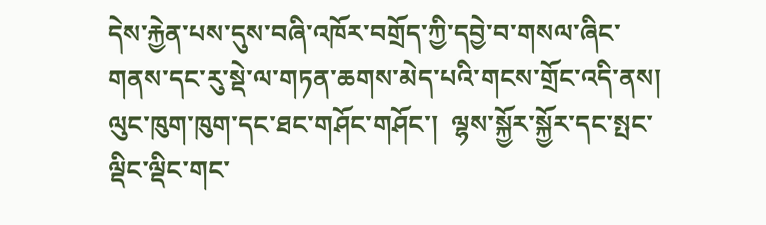དེས་རྐྱེན་པས་དུས་བཞི་འཁོར་བགྲོད་ཀྱི་དབྱེ་བ་གསལ་ཞིང་གནས་དང་རུ་སྡེ་ལ་གཏན་ཆགས་མེད་པའི་གངས་གྲོང་འདི་ནས།  ལུང་ཁུག་ཁུག་དང་ཐང་གཤོང་གཤོང་།  ལྷས་སྐྱོར་སྐྱོར་དང་སྤང་ལྡིང་ལྡིང་གང་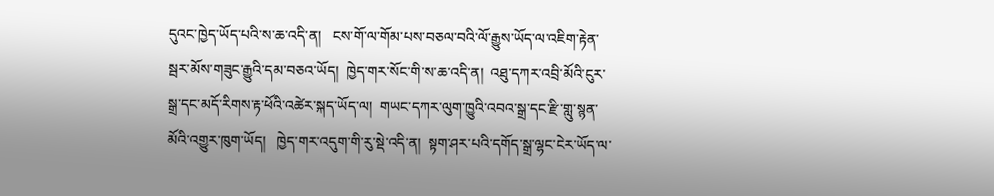དུའང་ཁྱེད་ཡོད་པའི་ས་ཆ་འདི་ན།   ངས་གོ་ལ་གོམ་པས་བཅལ་བའི་ལོ་རྒྱུས་ཡོད་ལ་འཇིག་རྟེན་སྦར་མོས་གཟུང་རྒྱུའི་དམ་བཅའ་ཡོད།  ཁྱེད་གར་སོང་གི་ས་ཆ་འདི་ན།  འཐུ་དཀར་འབྲི་མོའི་ངུར་སྒྲ་དང་མདོ་རིགས་རྟ་ཕོའི་འཚེར་སྐད་ཡོད་ལ།  གཡང་དཀར་ལུག་ཁྱུའི་འབའ་སྒྲ་དང་རྫི་གླུ་སྙན་མོའི་འགྱུར་ཁུག་ཡོད།   ཁྱེད་གར་འདུག་གི་རུ་སྡེ་འདི་ན།  སྟག་ཤར་པའི་དགོད་སྒྲ་ལྷང་ངེར་ཡོད་ལ་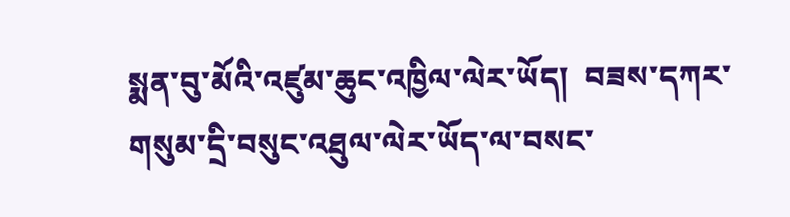སྨན་བུ་མོའི་འཛུམ་ཆུང་འཁྱིལ་ལེར་ཡོད།  བཟས་དཀར་གསུམ་དྲི་བསུང་འཐུལ་ལེར་ཡོད་ལ་བསང་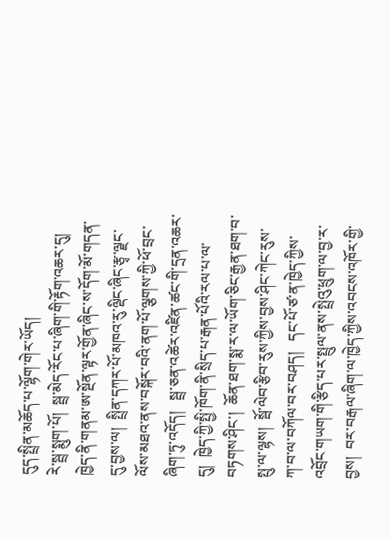དུད་སྤྲིན་མཆོད་པ་ལྷོག་གེར་ཡོད།
རེ་སྦྲ་སྨུག་པོ།  སྦྲ་མེད་རོང་པ་ཞིག་གི་རྟོག་འཆར་དུ།  ཁྱེད་ནི་གནམ་ཨ་སྔོན་ལྟར་གྱོན་ཞིང་ས་དོག་མོ་གདན་དུ་བྱས་ལ།  སྤྲིན་དཀར་པོ་མཁའ་རུ་ལྡིང་ཞིང་རྩྭ་ལྗང་ལོས་མཐའ་ནས་བསྐོར་བའི་ནག་པོ་ལྕགས་ཀྱི་ཕོ་བྲང་ཞིག་ཏུ་འདོད།   སྦྲ་ཅན་འཚེར་འཛིན་ཚང་གི་དྲན་འཆར་དུ།  ཁྱེད་ཀྱི་སྤྱི་ཁོག་ནི་སྲིད་པ་རྒན་པོའི་རལ་པ་ལ་བཏགས་ཤིང་།  ཆོན་ཐག་སྨ་ར་ལ་ཡོག་ཅིང་རྒྱན་ཐག་བ་སྤུ་ལ་ལྷས།  སྦོ་ལེབ་རྩིབ་རུས་ཀྱིས་བྱས་ཤིང་ཀེང་རུས་ཀ་བ་ལ་བཀོལ་བར་བཤད།   དང་པོ་ཙ་ན་ཁྱེད་ཀྱིས་འབྲོང་གཡག་གི་རྩིད་པར་སྤྲུལ་ནས་སྤྲེའུ་ཕྲུག་ལ་བྱ་ར་བྱས།  བར་བརྒལ་ཞིག་ལ་ཁྱེད་ཀྱིས་འབངས་འཁོར་གྱི་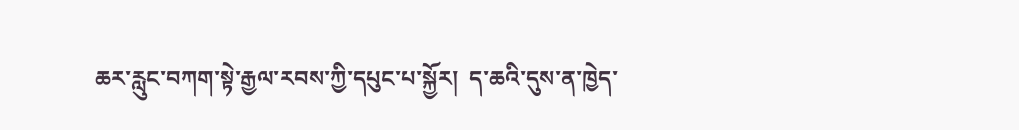ཆར་རླུང་བཀག་སྟེ་རྒྱལ་རབས་ཀྱི་དཔུང་པ་སྐྱོར།  ད་ཆའི་དུས་ན་ཁྱེད་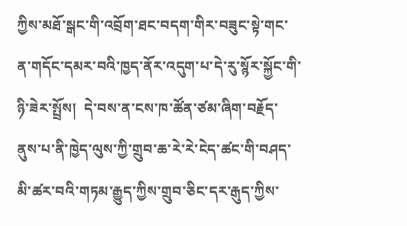ཀྱིས་མཐོ་སྒང་གི་འབྲོག་ཐང་བདག་གིར་བཟུང་སྟེ་གང་ན་གདོང་དམར་བའི་ཁྱད་ནོར་འདུག་པ་དེ་རུ་སྙོར་སྐྱོང་གི་ཉི་ཟེར་སྤྲོས།  དེ་བས་ན་ངས་ཁ་ཚོན་ཙམ་ཞིག་བརྗོད་ནུས་པ་ནི་ཁྱེད་ལུས་ཀྱི་གྲུབ་ཆ་རེ་རེ་ངེད་ཚང་གི་བཤད་མི་ཚར་བའི་གཏམ་རྒྱུད་ཀྱིས་གྲུབ་ཅིང་དར་རྒུད་ཀྱིས་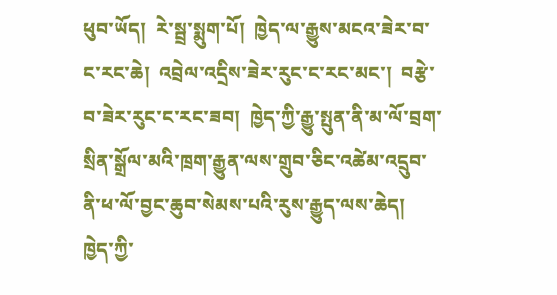ཕུབ་ཡོད།  རེ་སྦྲ་སྨུག་པོ།  ཁྱེད་ལ་རྒྱུས་མངའ་ཟེར་བ་ང་རང་ཆེ།  འབྲེལ་འདྲིས་ཟེར་རུང་ང་རང་མང་།  བརྩེ་བ་ཟེར་རུང་ང་རང་ཟབ།  ཁྱེད་ཀྱི་རྒྱུ་སྤུན་ནི་མ་ལོ་བྲག་སྲིན་སྒྲོལ་མའི་ཁྲག་རྒྱུན་ལས་གྲུབ་ཅིང་འཚེམ་འདྲུབ་ནི་ཕ་ལོ་བྱང་ཆུབ་སེམས་པའི་རུས་རྒྱུད་ལས་ཆེད།  ཁྱེད་ཀྱི་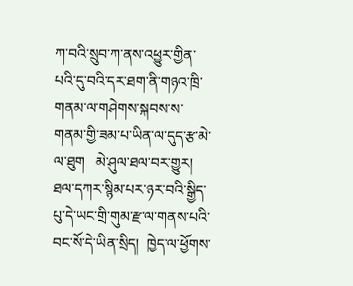ཀ་བའི་སྲུབ་ཀ་ནས་འཕྱུར་གྱིན་པའི་དུ་བའི་དར་ཐག་ནི་གཉའ་ཁྲི་གནམ་ལ་གཤེགས་སྐབས་ས་གནམ་གྱི་ཟམ་པ་ཡིན་ལ་དུད་རྩ་མེ་ལ་ཐུག   མེ་ཤུལ་ཐལ་བར་གྱུར།   ཐལ་དཀར་སྙིམ་པར་ཉར་བའི་སྒྱིད་པུ་དེ་ཡང་གྲི་གུམ་རྫ་ལ་གནས་པའི་བང་སོ་དེ་ཡིན་སྲིད།  ཁྱེད་ལ་ཕྱོགས་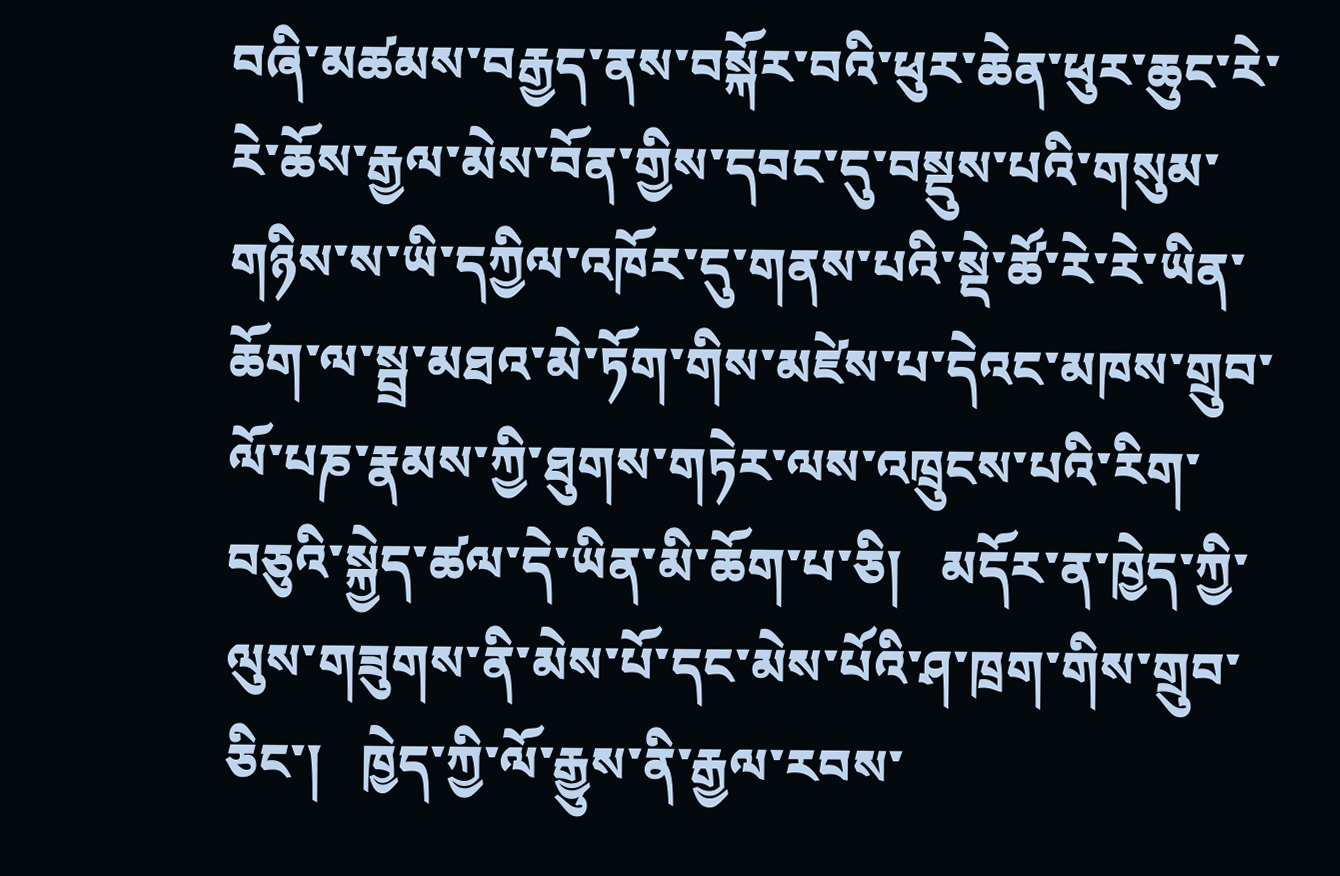བཞི་མཚམས་བརྒྱད་ནས་བསྐོར་བའི་ཕུར་ཆེན་ཕུར་ཆུང་རེ་རེ་ཆོས་རྒྱལ་མེས་བོན་གྱིས་དབང་དུ་བསྡུས་པའི་གསུམ་གཉིས་ས་ཡི་དཀྱིལ་འཁོར་དུ་གནས་པའི་སྡེ་ཚོ་རེ་རེ་ཡིན་ཆོག་ལ་སྦྲ་མཐའ་མེ་ཏོག་གིས་མཛེས་པ་དེའང་མཁས་གྲུབ་ལོ་པཎ་རྣམས་ཀྱི་ཐུགས་གཏེར་ལས་འཁྲུངས་པའི་རིག་བཅུའི་སྐྱེད་ཚལ་དེ་ཡིན་མི་ཆོག་པ་ཅི།   མདོར་ན་ཁྱེད་ཀྱི་ལུས་གཟུགས་ནི་མེས་པོ་དང་མེས་པོའི་ཤ་ཁྲག་གིས་གྲུབ་ཅིང་།   ཁྱེད་ཀྱི་ལོ་རྒྱུས་ནི་རྒྱལ་རབས་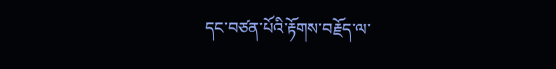དང་བཙན་པོའི་རྟོགས་བརྗོད་ལ་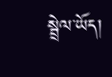སྦྲེལ་ཡོད།